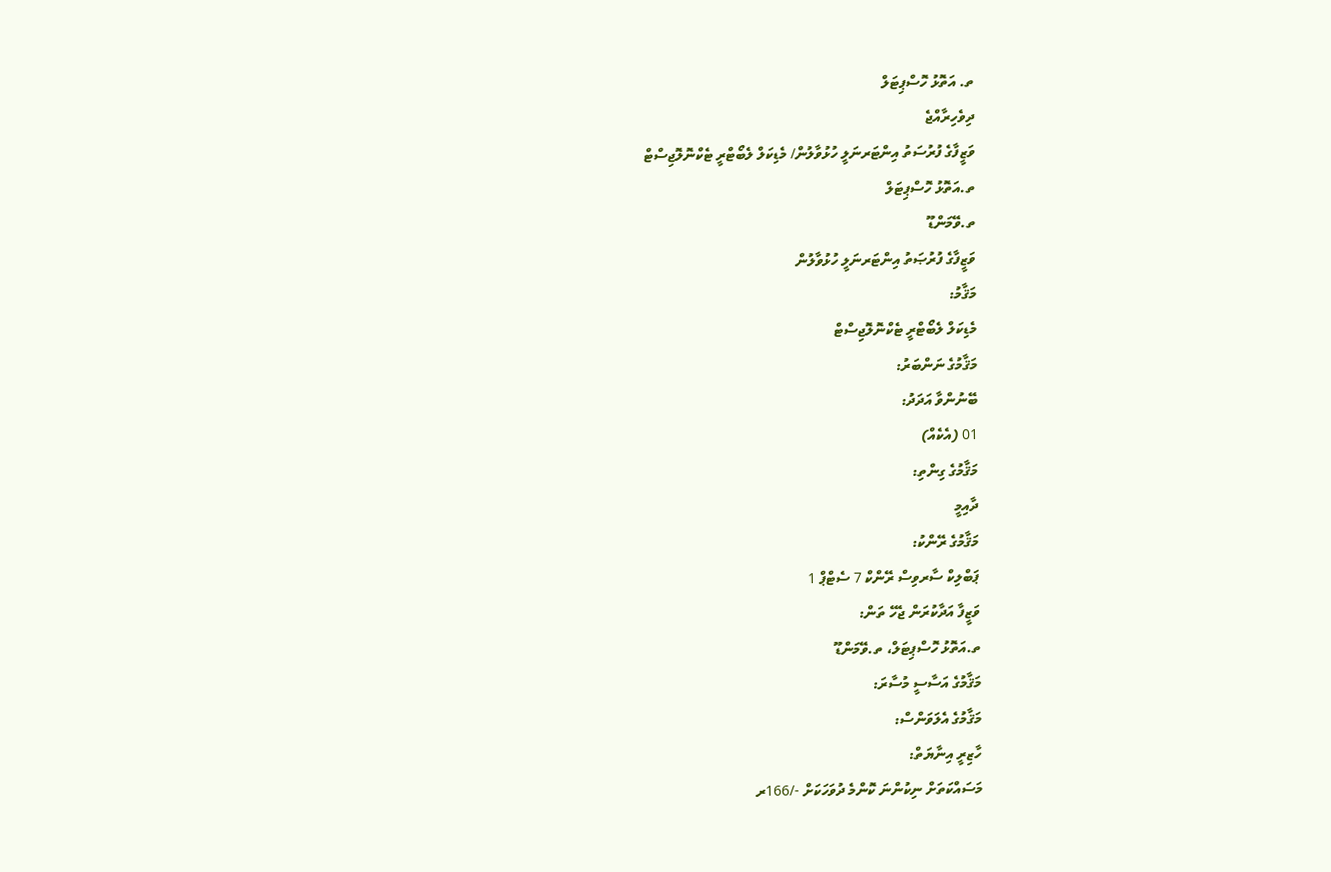ތ. އަތޮޅު ހޮސްޕިޓަލް
ދިވެހިރާއްޖެ
ވަޒީފާގެ ފުރުސަތު އިންޓަރނަލީ ހުޅުވާލުން/ މެޑިކަލް ލެބޯޓްރީ ޓެކްނޮލޮޖިސްޓް
ތ.އަތޮޅު ހޮސްޕިޓަލް
ތ.ވޭމަންޑޫ
ވަޒީފާގެ ފުރުޞަތު އިންޓަރނަލީ ހުޅުވާލުން
މަޤާމު:
މެޑިކަލް ލެބޯޓްރީ ޓެކްނޮލޮޖިސްޓް
މަޤާމުގެ ނަންބަރު:
ބޭނުންވާ އަދަދު:
01 (އެކެއް)
މަޤާމުގެ ގިންތި:
ދާއިމީ
މަޤާމުގެ ރޭންކު:
ޕަބްލިކް ސާރވިސް ރޭންކް 7 ސެޓްޕް 1
ވަޒީފާ އަދާކުރަން ޖެހޭ ތަން:
ތ.އަތޮޅު ހޮސްޕިޓަލް، ތ.ވޭމަންޑޫ
މަޤާމުގެ އަސާސީ މުސާރަ:
މަޤާމުގެ އެލަވަންސް:
ހާޒިރީ އިނާޔަތް:
މަސައްކަތަށް ނިކުންނަ ކޮންމެ ދުވަހަކަށް -/166ރ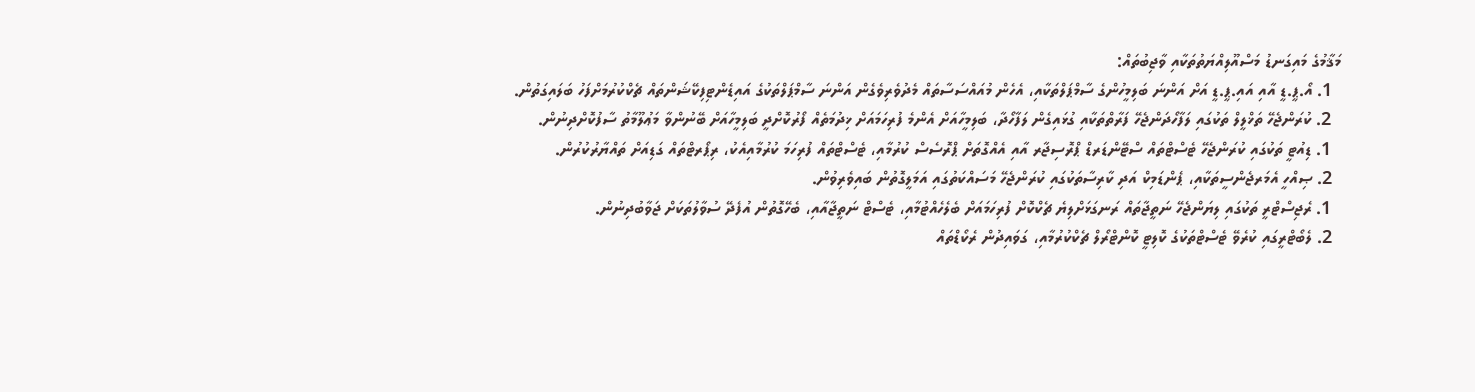މަޤާމުގެ މައިގަނޑު މަސްއޫލިއްޔަތުތަކާއި ވާޖިބުތައް:
  1. އޯ.ޕީ.ޑީ އާއި އައި.ޕީ.ޑީ އަށް އަންނަ ބަލިމީހުންގެ ސާމްޕަލްތަކާއި، އެހެން މުއައްސަސާތައް މެދުވެރިވެގެން އަންނަ ސާމްޕަލްތަކުގެ އައިޑެންޓިފިކޭޝަންތައް ޗެކްކުރުމަށްފަހު ބަލައިގަތުން.
  2. ކުރަންޖެހޭ ތަޚްލީލް ތަކުގައި ލަފާހޯދަންޖެހޭ ފަރާތްތަކާއި ގުޅައިގެން ލަފާހޯދާ، ބަލިމީހާއަށް އެންމެ ފުރިހަމައަށް ޚިދުމަތެއް ފޯރުކޮށްދީ ބަލިމީހާއަށް ބޭނުންވާ މަޢުލޫމާތު ސާފުކޮށްދިނުން.
  1. ޑިއުޓީ ތަކުގައި ކުރަންޖެހޭ ޓެސްޓްތައް ސްޓޭންޑަރޑް ޕްރޮސިޖާރ އާއި އެއްގޮތަށް ޕްރޮސެސް ކުރުމާއި، ޓެސްޓްތައް ފުރިހަމަ ކުރުމާއިއެކު، ރިޕޯރޓްތައް ގަޑިއަށް ތައްޔާރުކުރުން.
  2. ޞިއްހީ އެމަރޖެންސީތަކާއި، ޕެންޑަމިކް އަދި ކާރިސާތަކުގައި ކުރަންޖެހޭ މަސައްކަތުގައި އަމަލީގޮތުން ބައިވެރިވުން.
  1. ރެޖިސްޓްރީ ތަކުގައި ލިޔަންޖެހޭ ނަތީޖާތައް ރަނގަޅަށްލިޔެ ޗެކްކޮށް ފުރިހަމައަށް ބެލެހެއްޓުމާއި، ޓެސްޓް ނަތީޖާއާއި، ބެހޭގޮތުން އުފެދޭ ސުވާލުތަކަށް ޖަވާބުދިނުން.
  2. ލެބޯޓްރީގައި ކުރެވޭ ޓެސްޓްތަކުގެ ކޮލިޓީ ކޮންޓްރޯލް ޗެކްކުރުމާއި، ގަވައިދުން ރެކޯޑްތައް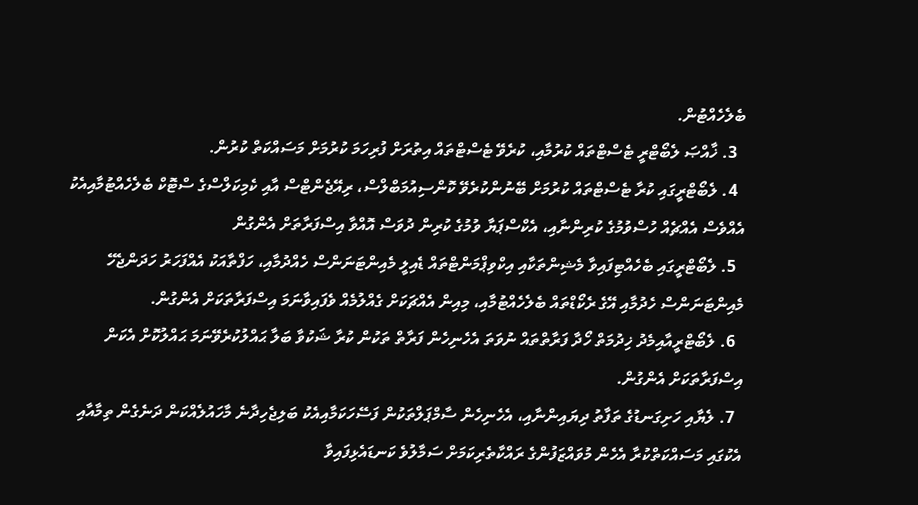ބެލެހެއްޓުން.
  3. ޚާއްޞަ ލެބޯޓްރީ ޓެސްޓްތައް ކުރުމާއި، ކުރެވޭ ޓެސްޓްތައް އިތުރަށް ފުރިހަމަ ކުރުމަށް މަސައްކަތް ކުރުން.
  4. ލެބޯޓްރީގައި ކުރާ ޓެސްޓްތައް ކުރުމަށް ބޭނުންކުރެވޭ ކޮންސިއުމަބްލްސް، ރިއޭޖެންޓްސް އާއި ކެމިކަލްސްގެ ސްޓޮކް ބެލެހެއްޓުމާއިއެކު އެއްވެސް އެއްޗެއް ހުސްވުމުގެ ކުރިންނާއި، އެކްސްޕަޔާ ވުމުގެ ކުރިން ދުވަސް އޮއްވާ އިސްފަރާތަށް އެންގުން
  5. ލެބޯޓްރީގައި ބެހެއްޓިފައިވާ މެޝިންތަކާއި އިކްވިޕްމަންޓްތައް ޑެއިލީ މެއިންޓަނަންސް ހެއްދުމާއި، ހަފްތާއަކު އެއްފަހަރު ހަދަންޖެހޭ މެއިންޓަނަންސް ހެދުމާއި އޭގެ ރެކޯޑްތައް ބެލެހެއްޓުމާއި، މިއިން އެއްޗަކަށް ގެއްލުމެއް ވެފައިވާނަމަ އިސްފަރާތަކަށް އެންގުން.
  6. ލެބޯޓްރީއާއިމެދު ޚިދުމަތް ހޯދާ ފަރާތްތައް ނުވަތަ އެހެނިހެން ފަރާތް ތަކުން ކުރާ ޝަކުވާ ބަލާ ޙައްލުކުރެވޭނަމަ ޙައްލުކޮށް އެކަން އިސްފަރާތަކަށް އެންގުން.
  7. ލެޔާއި ހަށިގަނޑުގެ ތަފާތު ދިޔައިންނާއި، އެހެނިހެން ސާމްޕަލްތަކުން ފަސޭހަކަމާއިއެކު ބަލިޖެހިދާނެ މާހައުލެއްކަން ދަނެގެން ތިމާއާއި އެކުގައި މަސައްކަތްކުރާ އެހެން މުވައްޒަފުންގެ ރައްކާތެރިކަމަށް ސަމާލުވެ ކަނޑައެޅިފައިވާ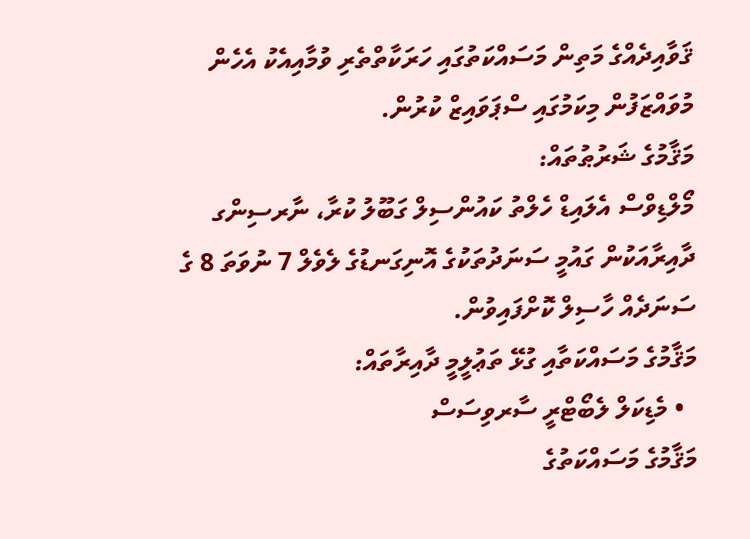ޤަވާއިދެއްގެ މަތިން މަސައްކަތުގައި ހަރަކާތްތެރި ވުމާއިއެކު އެހެން މުވައްޒަފުން މިކަމުގައި ސްޕަވައިޒް ކުރުން.
މަޤާމުގެ ޝަރުޠުތައް:
މޯލްޑިވްސް އެލައިޑް ހެލްތު ކައުންސިލް ގަބޫލު ކުރާ، ނާރސިންގ ދާއިރާއަކުން ގައުމީ ސަނަދުތަކުގެ އޮނިގަނޑުގެ ލެވެލް 7 ނުވަތަ 8 ގެ ސަނަދެއް ހާސިލް ކޮށްފައިވުން.
މަޤާމުގެ މަސައްކަތާއި ގުޅޭ ތަޢުލީމީ ދާއިރާތައް:
  • މެޑިކަލް ލެބޯޓްރީ ސާރވިސަސް
މަޤާމުގެ މަސައްކަތުގެ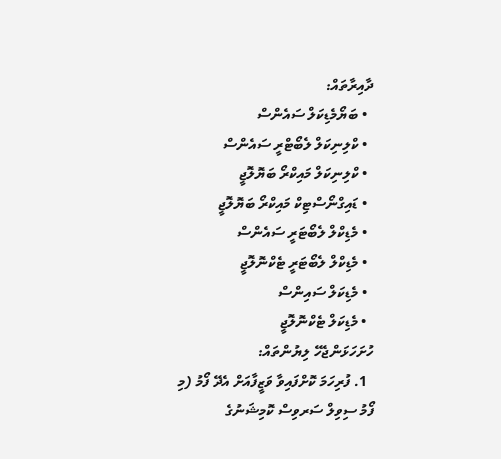ދާއިރާތައް:
  • ބަޔޯމެޑިކަލް ސައެންސް
  • ކްލިނިކަލް ލެބޯޓްރީ ސައެންސް
  • ކްލިނިކަލް މައިކްރޯ ބަޔޮލޮޖީ
  • ޑައިގްނޯސްޓިކް މައިކްރޯ ބަޔޮލޮޖީ
  • މެޑިކްލް ލެބޯޓަރީ ސައެންސް
  • މެޑިކްލް ލެބޯޓަރީ ޓެކްނޮލޮޖީ
  • މެޑިކަލް ސައިންސް
  • މެޑިކަލް ޓެކްނޮލޮޖީ
ހުށަހަޅަންޖެހޭ ލިޔުންތައް:
  1. ފުރިހަމަ ކޮށްފައިވާ ވަޒީފާއަށް އެދޭ ފޯމު (މި ފޯމު ސިވިލް ސަރވިސް ކޮމިޝަނުގެ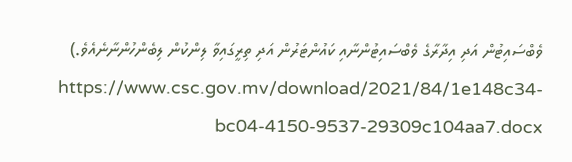ވެބްސައިޓުން އަދި އިދާރާގެ ވެބްސައިޓުންނާއި ކައުންޓަރުން އަދި ތިރީގައިވާ ލިންކުން ލިބެންހުންނާނެއެވެ.)  https://www.csc.gov.mv/download/2021/84/1e148c34-bc04-4150-9537-29309c104aa7.docx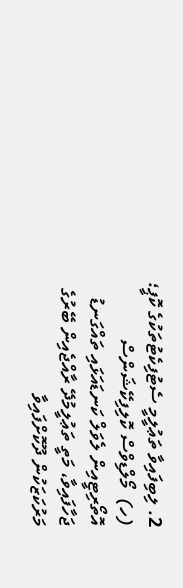2. ލިބިފައިވާ ތަޢުލީމީ ސެޓުފިކެޓުތަކުގެ ކޮޕީ؛
(ހ)  މޯލްޑިވްސް ކޮލިފިކޭޝަންސް އޮތޯރިޓީއިން ލެވަލް ކަނޑައަޅައި ތައްގަނޑު ޖަހާފައިވާ، މަތީ ތަޢުލީމުދޭ ރާއްޖެއިން ބޭރުގެ މަރުކަޒަކުން ދޫކޮށްފައިވާ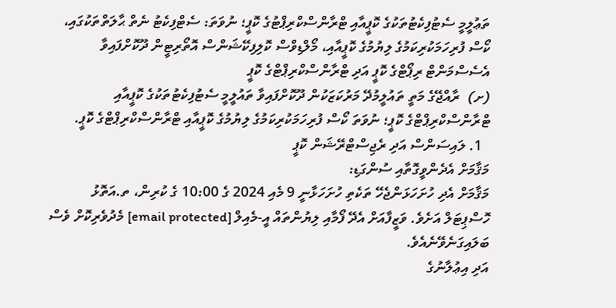ތަޢުލީމީ ސެޓުފިކެޓުތަކުގެ ކޮޕީއާއި ޓްރާންސްކްރިޕްޓުގެ ކޮޕީ؛ ނުވަތަ: ސެޓްފިކެޓު ނެތް ޙާލަތްތަކުގައި، ކޯސް ފުރިހަމަކުރިކަމުގެ ލިޔުމުގެ ކޮޕީއާއި، މޯލްޑިވްސް ކޮލިފިކޭޝަންސް އޮތޯރިޓީން ދޫކޮށްފައިވާ އެސެސްމަންޓް ރިޕޯޓްގެ ކޮޕީ އަދި ޓްރާންސްކްރިޕްޓްގެ ކޮޕީ
(ށ)  ރާއްޖޭގެ މަތީ ތައުލީމުދޭ މަރުކަޒަކުން ދޫކޮށްފައިވާ ތައުލީމީ ސެޓުފިކެޓުތަކުގެ ކޮޕީއާއި ޓްރާންސްކްރިޕްޓްގެ ކޮޕީ؛ ނުވަތަ ކޯސް ފުރިހަމަކުރިކަމުގެ ލިޔުމުގެ ކޮޕީއާއި ޓްރާންސްކްރިޕްޓްގެ ކޮޕީ.
  1. ލައިސަންސް އަދި ރެޖިސްޓްރޭޝަން ކޮޕީ
މަޤާމަށް އެދެންވީގޮތާއި ސުންގަޑި:
މަޤާމަށް އެދި ހުށަހަޅަންޖެހޭ ތަކެތި ހުށަހަޅާނީ 9 މެއި 2024 ގެ 10:00 ގެ ކުރިން، ތ.އަތޮޅު ހޮސްޕިޓަލް އަށެވެ. ވަޒީފާއަށް އެދޭ ފޯމާއި ލިޔުންތައް އީ-މެއިލް [email protected] މެދުވެރިކޮށް ވެސް ބަލައިގަނެވޭނެއެވެ.
އަދި އިޢުލާނުގެ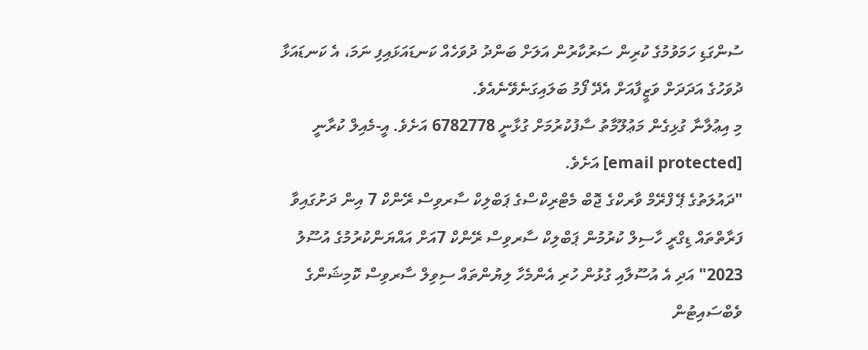ސުންގަޑި ހަމަވުމުގެ ކުރިން ސަރުކާރުން އަލަށް ބަންދު ދުވަހެއް ކަނޑައަޅައިފި ނަމަ، އެ ކަނޑައަޅާ ދުވަހުގެ އަދަދަށް ވަޒީފާއަށް އެދޭ ފޯމު ބަލައިގަނެވޭނެއެވެ.
މި އިޢުލާނާ ގުޅިގެން މަޢުލޫމާތު ސާފުކުރުމަށް ގުޅާނީ 6782778 އަށެވެ. އީ-މެއިލް ކުރާނީ [email protected] އަށެވެ.
"ދައުލަތުގެ ޕޭ ފްރޭމް ވާރކްގެ ޖޮބް މެޓްރިކްސްގެ ޕަބްލިކް ސާރވިސް ރޭންކް 7 އިން ދަށުގައިވާ ފަރާތްތައް ޑިގްރީ ހާސިލް ކުރުމުން ޕަބްލިކް ސާރވިސް ރޭންކް 7އަށް އައްޔަންކުރުމުގެ އުސޫލު 2023" އަދި އެ އުސޫލާއި ގުޅުން ހުރި އެންމެހާ ލިޔުންތައް ސިވިލް ސާރވިސް ކޮމިޝަންގެ ވެބްސައިޓުން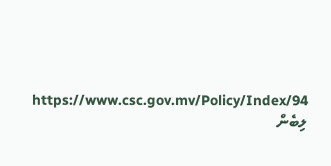https://www.csc.gov.mv/Policy/Index/94 ލިބެން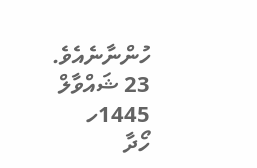ހުންނާނެއެވެ.
23 ޝައްވާލް 1445ހ
ހޯދާ